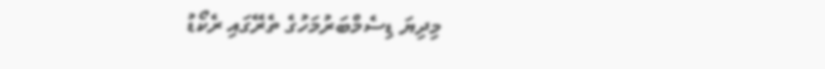މިދިޔަ ޑިސެމްބަރުމަހުގެ ތެރޭގައި ރެކޯޑު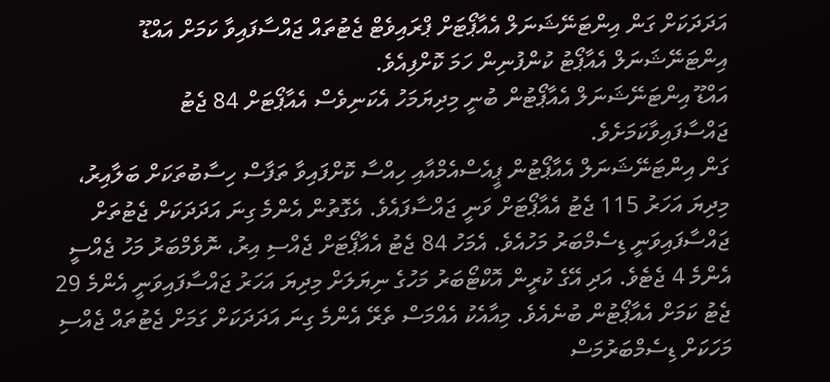އަދަދަކަށް ގަން އިންޓަނޭޝަނަލް އެއާޕޯޓަށް ޕްރައިވެޓް ޖެޓުތައް ޖައްސާފައިވާ ކަމަށް އައްޑޫ އިންޓަނޭޝަނަލް އެއާޕޯޓު ކުންފުނިން ހަމަ ކޮށްފިއެވެ.
އައްޑޫ އިންޓަނޭޝަނަލް އެއާޕޯޓުން ބުނީ މިދިޔަމަހު އެކަނިވެސް އެއާޕޯޓަށް 84 ޖެޓު ޖައްސާފައިވާކަމަށެވެ.
ގަން އިންޓަނޭޝަނަލް އެއާޕޯޓުން ޕީއެސްއެމްއާއި ހިއްސާ ކޮށްފައިވާ ތަފާސް ހިސާބުތަކަށް ބަލާއިރު، މިދިޔަ އަހަރު 115 ޖެޓު އެއާޕޯޓަށް ވަނީ ޖައްސާފައެވެ. އެގޮތުން އެންމެ ގިނަ އަދަދަކަށް ޖެޓުތަށް ޖައްސާފައިވަނީ ޑިސެމްބަރު މަހުއެވެ. އެމަހު 84 ޖެޓު އެއާޕޯޓަށް ޖެއްސި އިރު، ނޮވެމްބަރު މަހު ޖެއްސީ އެންމެ 4 ޖެޓެވެ. އަދި އޭގެ ކުރީން އޮކްޓޯބަރު މަހުގެ ނިޔަލަށް މިދިޔަ އަހަރު ޖައްސާފައިވަނީ އެންމެ 29 ޖެޓު ކަމަށް އެއާޕޯޓުން ބުނެއެވެ. މިއާއެކު އެއްމަސް ތެރޭ އެންމެ ގިނަ އަދަދަކަށް ގަމަށް ޖެޓުތައް ޖެއްސި މަހަކަށް ޑިސެމްބަރުމަސް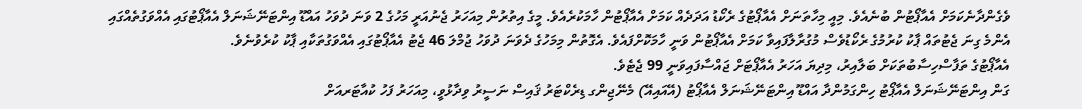ވެގެންދާނެކަމަށް އެއާޕޯޓުން ބުނެއެވެ. މިއީ މިހާތަނަށް އެއާޕޯޓުގެ ރެކޯޑު އަދަދެއް ކަމަށް އެއާޕޯޓުން ހާމަކުރެއެވެ. މީގެ އިތުރުން މިއަހަރު ޖެނުއަރީ މަހުގެ 2 ވަނަ ދުވަހު އައްޑޫ އިންޓަނޭޝަނަލް އެއާޕޯޓުގައި އެއްވަގުތެއްގައި އެންމެ ގިނަ ޖެޓުތައް ޕާކު ކުރުމުގެ ރެކޯޑުވެސް މުގުރާލާފައިވާ ކަމަށް އެއާޕޯޓުން ވަނީ ހާމަކޮށްފައެވެ. އެގޮތުން މިމަހުގެ ދެވަނަ ދުވަހު ޖުމްލަ 46 ޖެޓު އެއާޕޯޓުގައި އެއްވަގުތަކާއި ޕާކު ކުރެވުނެވެ.
އެއާޕޯޓުގެ ތަފާސްހިސާބުތަކަށް ބަލާއިރު، މިދިޔަ އަހަރު އެއާޕޯޓަށް ޖައްސާފައިވަނީ 99 ޖެޓެވެ.
ގަން އިންޓަނޭޝަނަލް އެއާޕޯޓު ހިންގަމުންދާ އައްޑޫ އިންޓަނޭޝަނަލް އެއާޕޯޓު (އޭއައިއޭ) މެނޭޖިންގ ޑިރެކްޓަރު ޤައިސް ނަސީރު ވިދާޅުވީ، މިއަހަރު ފަހު ކުއާޓަރއަށް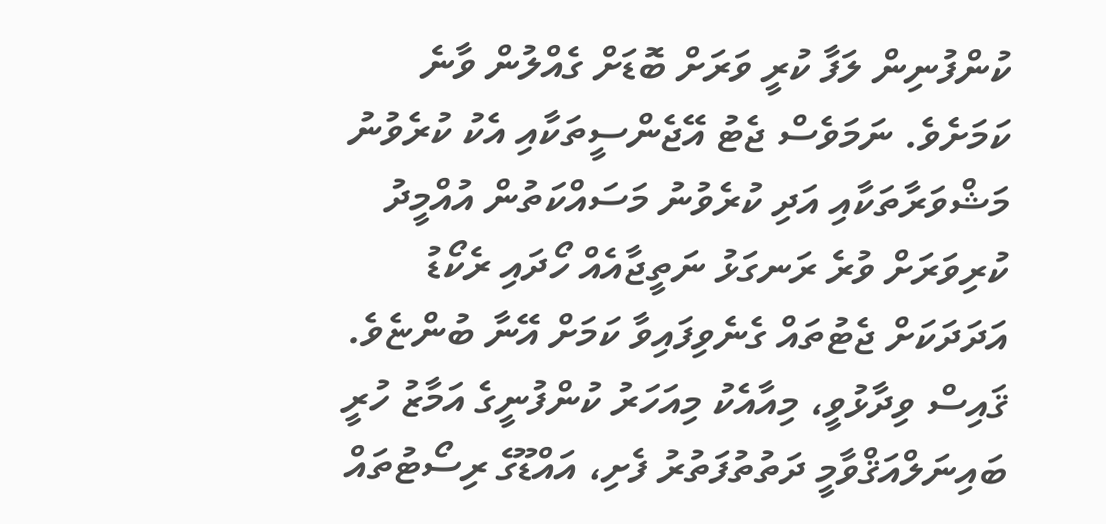ކުންފުނިން ލަފާ ކުރީ ވަރަށް ބޮޑަށް ގެއްލުން ވާނެ ކަމަށެވެ. ނަމަވެސް ޖެޓު އޭޖެންސީތަކާއި އެކު ކުރެވުނު މަޝްވަރާތަކާއި އަދި ކުރެވުނު މަސައްކަތުން އުއްމީދު ކުރިވަރަށް ވުރެ ރަނގަޅު ނަތީޖާއެއް ހޯދައި ރެކޯޑު އަދަދަކަށް ޖެޓުތައް ގެނެވިފައިވާ ކަމަށް އޭނާ ބުންޏެވެ.
ޤައިސް ވިދާޅުވީ، މިއާއެކު މިއަހަރު ކުންފުނީގެ އަމާޒު ހުރީ ބައިނަލްއަޤްވާމީ ދަތުތުފަތުރު ފެށި، އައްޑޫގެ ރިސޯޓުތައް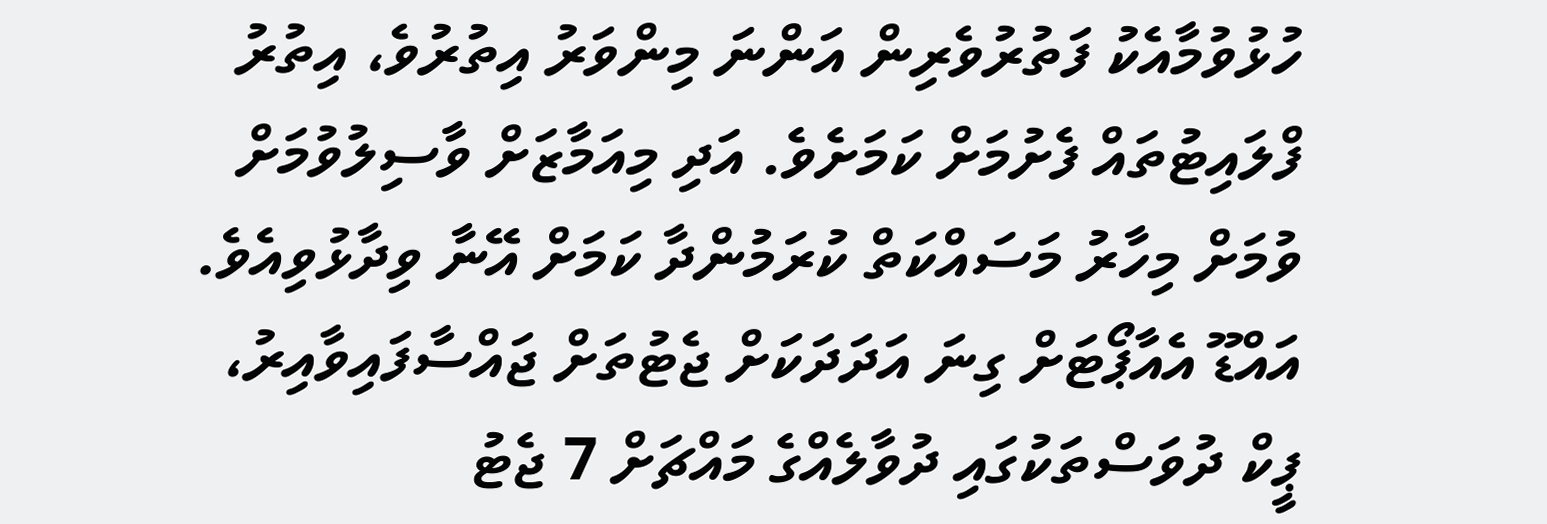ހުޅުވުމާއެކު ފަތުރުވެރިން އަންނަ މިންވަރު އިތުރުވެ، އިތުރު ފްލައިޓުތައް ފެށުމަށް ކަމަށެވެ. އަދި މިއަމާޒަށް ވާސިލުވުމަށް ވުމަށް މިހާރު މަސައްކަތް ކުރަމުންދާ ކަމަށް އޭނާ ވިދާޅުވިއެވެ.
އައްޑޫ އެއާޕޯޓަށް ގިނަ އަދަދަކަށް ޖެޓުތަށް ޖައްސާފައިވާއިރު، ޕީކް ދުވަސްތަކުގައި ދުވާލެއްގެ މައްޗަށް 7 ޖެޓު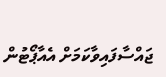ޖައްސާފައިވާކަމަށް އެއާޕޯޓުން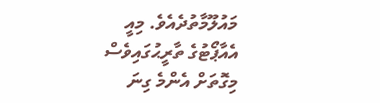މައުލޫމާތުދެއެވެ. މިއީ އެއާޕޯޓުގެ ތާރީޙުގައިވެސް މިގޮތަށް އެންމެ ގިނަ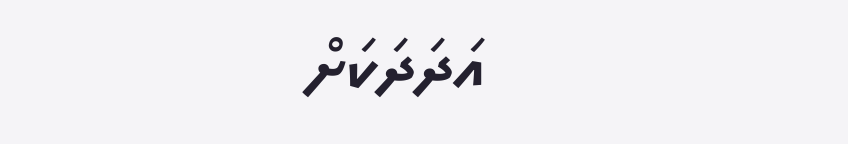އަދަދަކަށް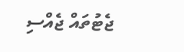ޖެޓުތައް ޖެއްސި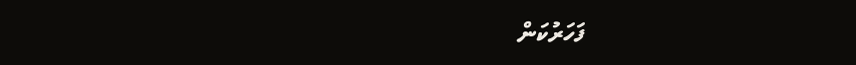ފަހަރުކަން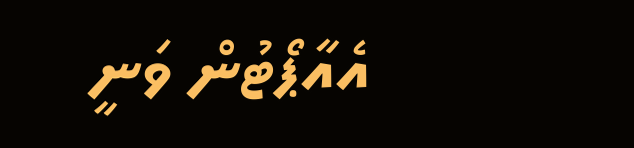އެއާޕޯޓުން ވަނީ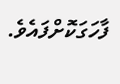ފާހަގަކޮށްފައެވެ.